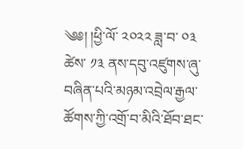༄༅། །ཕྱི་ལོ་ ༢༠༢༢ ཟླ་བ་ ༠༣ ཚེས་ ༡༣ ནས་དབུ་འཛུགས་ཞུ་བཞིན་པའི་མཉམ་འབྲེལ་རྒྱལ་ཚོགས་ཀྱི་འགྲོ་བ་མིའི་ཐོབ་ཐང་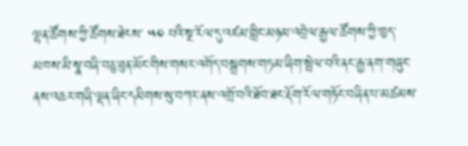ལྷན་ཚོགས་ཀྱི་ཚོགས་ཐེངས་ ༥༠ པའི་སྔ་རོལ་དུ་འཛམ་གླིང་མཉམ་འབྲེལ་རྒྱལ་ཚོགས་ཀྱི་ཁྱད་མཁས་མི་སྣ་བཞི་བཅུ་ཐུན་མོང་གིས་གསར་འགོད་བསྒྲགས་གཏམ་ཞིག་སྤེལ་བའི་ནང་རྒྱ་ནག་གཞུང་ནས་འཆར་གཞི་ལྡན་ཞིང་དམིགས་སུ་བཀར་ནས་འགྲོ་བའི་ཐོབ་ཐང་རྡོག་རོལ་གཏོང་བཞིན་པ་མཚམས་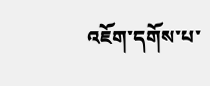འཇོག་དགོས་པ་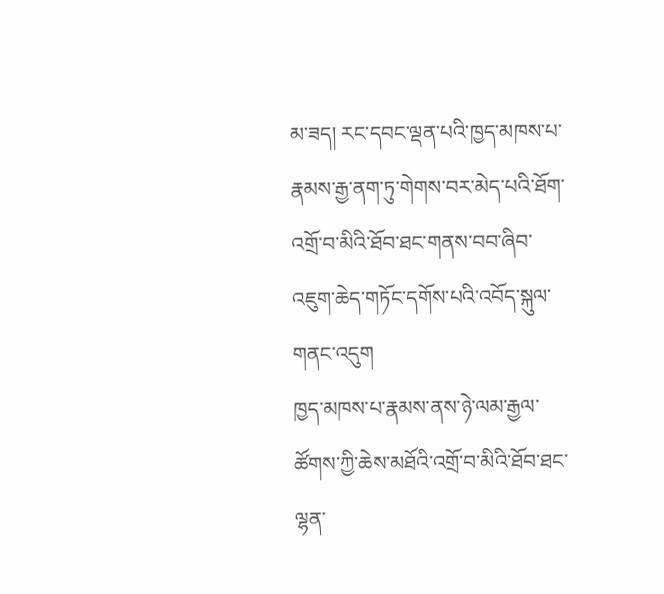མ་ཟད། རང་དབང་ལྡན་པའི་ཁྱད་མཁས་པ་རྣམས་རྒྱ་ནག་ཏུ་གེགས་བར་མེད་པའི་ཐོག་འགྲོ་བ་མིའི་ཐོབ་ཐང་གནས་བབ་ཞིབ་འཇུག་ཆེད་གཏོང་དགོས་པའི་འབོད་སྐུལ་གནང་འདུག
ཁྱད་མཁས་པ་རྣམས་ནས་ཉེ་ལམ་རྒྱལ་ཚོགས་ཀྱི་ཆེས་མཐོའི་འགྲོ་བ་མིའི་ཐོབ་ཐང་ལྷན་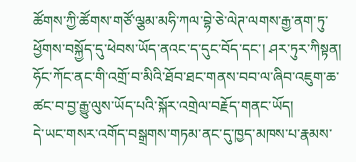ཚོགས་ཀྱི་ཚོགས་གཙོ་ལྕམ་མཧི་ཀལ་བྷེ་ཅེ་ལེཊ་ལགས་རྒྱ་ནག་ཏུ་ཕྱོགས་བསྐྱོད་དུ་ཕེབས་ཡོད་ནའང་ད་དུང་བོད་དང་། ཤར་ཏུར་ཀིསྟན། ཧོང་ཀོང་ནང་གི་འགྲོ་བ་མིའི་ཐོབ་ཐང་གནས་བབ་ལ་ཞིབ་འཇུག་ཆ་ཚང་བ་བྱ་རྒྱུ་ལུས་ཡོད་པའི་སྐོར་འགྲེལ་བརྗོད་གནང་ཡོད།
དེ་ཡང་གསར་འགོད་བསྒྲགས་གཏམ་ནང་དུ་ཁྱད་མཁས་པ་རྣམས་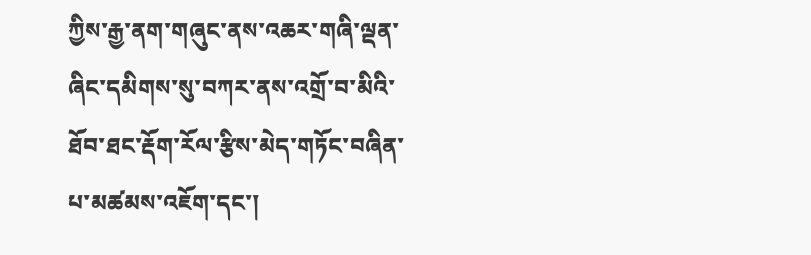ཀྱིས་རྒྱ་ནག་གཞུང་ནས་འཆར་གཞི་ལྡན་ཞིང་དམིགས་སུ་བཀར་ནས་འགྲོ་བ་མིའི་ཐོབ་ཐང་རྡོག་རོལ་རྩིས་མེད་གཏོང་བཞིན་པ་མཚམས་འཇོག་དང་།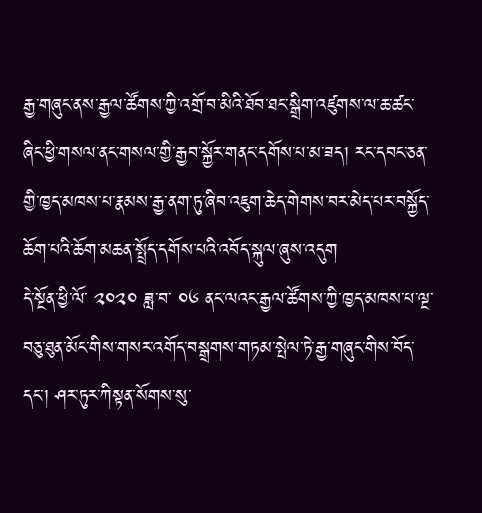རྒྱ་གཞུང་ནས་རྒྱལ་ཚོགས་ཀྱི་འགྲོ་བ་མིའི་ཐོབ་ཐང་སྒྲིག་འཛུགས་ལ་ཆ་ཚང་ཞིང་ཕྱི་གསལ་ནང་གསལ་གྱི་རྒྱབ་སྐྱོར་གནང་དགོས་པ་མ་ཟད། རང་དབང་ཅན་གྱི་ཁྱད་མཁས་པ་རྣམས་རྒྱ་ནག་ཏུ་ཞིབ་འཇུག་ཆེད་གེགས་བར་མེད་པར་བསྐྱོད་ཆོག་པའི་ཆོག་མཆན་སྤྲོད་དགོས་པའི་འབོད་སྐུལ་ཞུས་འདུག
དེ་སྔོན་ཕྱི་ལོ་ ༢༠༢༠ ཟླ་བ་ ༠༦ ནང་ལའང་རྒྱལ་ཚོགས་ཀྱི་ཁྱད་མཁས་པ་ལྔ་བཅུ་ཐུན་མོང་གིས་གསར་འགོད་བསྒྲགས་གཏམ་སྤེལ་ཏེ་རྒྱ་གཞུང་གིས་བོད་དང་། ཤར་ཏུར་ཀིསྟན་སོགས་སུ་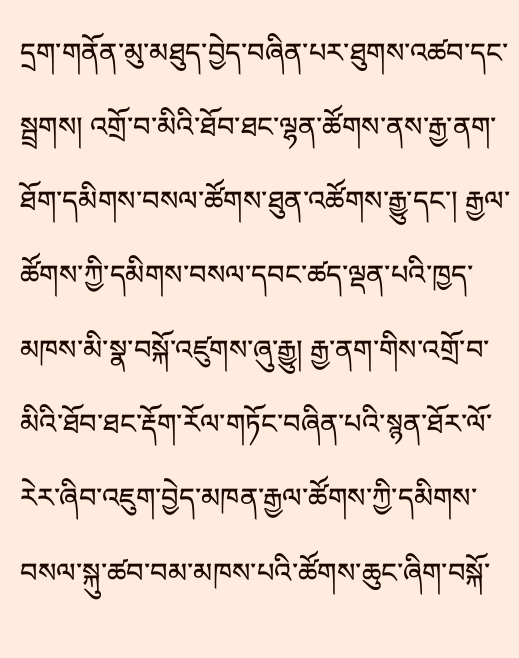དྲག་གནོན་མུ་མཐུད་བྱེད་བཞིན་པར་ཐུགས་འཚབ་དང་སྦྲགས། འགྲོ་བ་མིའི་ཐོབ་ཐང་ལྷན་ཚོགས་ནས་རྒྱ་ནག་ཐོག་དམིགས་བསལ་ཚོགས་ཐུན་འཚོགས་རྒྱུ་དང་། རྒྱལ་ཚོགས་ཀྱི་དམིགས་བསལ་དབང་ཚད་ལྡན་པའི་ཁྱད་མཁས་མི་སྣ་བསྐོ་འཛུགས་ཞུ་རྒྱུ། རྒྱ་ནག་གིས་འགྲོ་བ་མིའི་ཐོབ་ཐང་རྡོག་རོལ་གཏོང་བཞིན་པའི་སྙན་ཐོར་ལོ་རེར་ཞིབ་འཇུག་བྱེད་མཁན་རྒྱལ་ཚོགས་ཀྱི་དམིགས་བསལ་སྐུ་ཚབ་བམ་མཁས་པའི་ཚོགས་ཆུང་ཞིག་བསྐོ་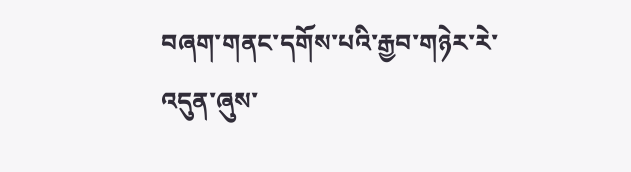བཞག་གནང་དགོས་པའི་རྒྱབ་གཉེར་རེ་འདུན་ཞུས་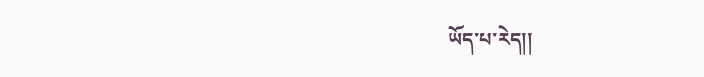ཡོད་པ་རེད།།